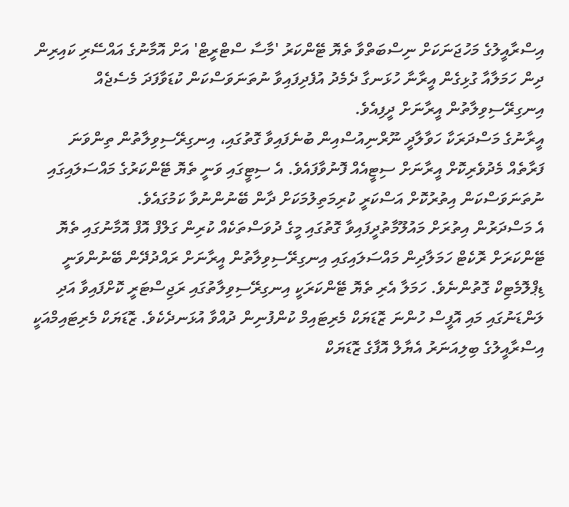އިސްރާއީލުގެ މަހުޖަނަކަށް ނިސްބަތްވާ ތެޔޮ ޓޭންކަރު 'މާސާ ސްޓްރީޓް' އަށް އޮމާނުގެ އައްސޭރި ކައިރިން ދިން ހަމަލާއާ ގުޅިގެން އީރާނާ ހުޅަނގާ ދެމެދު އުފެދިފައިވާ ނުތަނަވަސްކަން ކުޑަވާފަދަ މެސެޖެއް އިނގިރޭސިވިލާތުން އީރާނަށް ދީފިއެވެ.
އީރާނުގެ މަސްދަރަކާ ހަވާލާދީ ނޫރްނިއުސްއިން ބުނެފައިވާ ގޮތުގައި، އިނގިރޭސިވިލާތުން ތިންވަނަ ފަރާތެއް މެދުވެރިކޮށް އީރާނަށް ސިޓީއެއް ފޮނުވާފައެވެ. އެ ސިޓީގައި ވަނީ ތެޔޮ ޓޭންކަރުގެ މައްސަލައިގައި ނުތަނަވަސްކަން އިތުރުކޮށް އަސްކަރީ ކުރިމަތިލުމަކަށް ދާން ބޭނުންނުވާ ކަމުގައެވެ.
އެ މަސްދަރުން އިތުރަށް މައުލޫމާތުދީފައިވާ ގޮތުގައި މީގެ ދުވަސްތަކެއް ކުރިން ގަލްފް އޮފް އޮމާނުގައި ތެޔޮ ޓޭންކަރަށް ރޮކެޓް ހަމަލާދިން މައްސަލައިގައި އިނގިރޭސިވިލާތުން އީރާނަށް ރައްދުދޭން ބޭނުންވަނީ ޑިޕްލޮމެޓިކް ގޮތުންނެވެ. ހަމަލާ އެރި ތެޔޮ ޓޭންކަރަކީ އިނގިރޭސިވިލާތުގައި ރަޖިސްޓަރީ ކޮށްފައިވާ އަދި ލަންޑަނުގައި މައި އޮފީސް ހުންނަ ޒޮޑަޔަކް މެރިޓައިމް ކުންފުނިން ދުއްވާ އުޅަނދެކެވެ. ޒޮޑަޔަކް މެރިޓައިމްއަކީ އިސްރާއީލުގެ ބިލިއަނަރު އެޔާލް އޮފާގެ ޒޮޑަޔަކް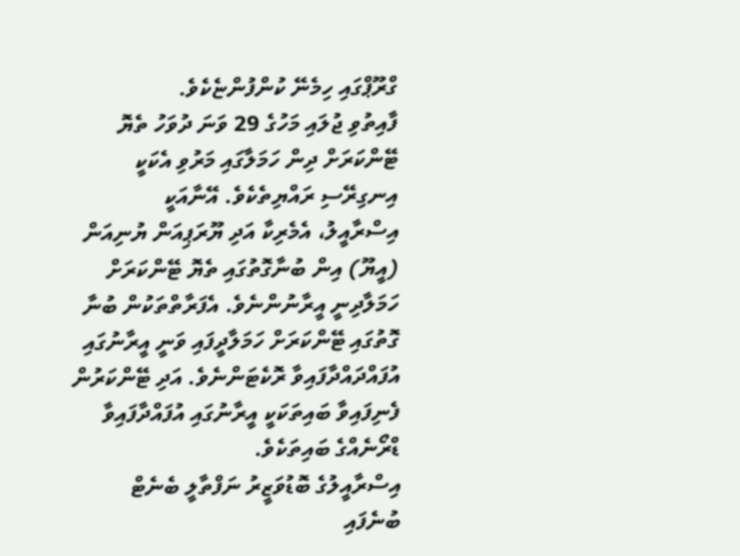ގްރޫޕްގައި ހިމެނޭ ކުންފުންޏެކެވެ.
ފާއިތުވި ޖުލައި މަހުގެ 29 ވަނަ ދުވަހު ތެޔޮ ޓޭންކަރަށް ދިން ހަމަލާގައި މަރުވި އެކަކީ އިނގިރޭސި ރައްޔިތެކެވެ. އޭނާއަކީ
އިސްރާއީލު، އެމެރިކާ އަދި ޔޫރަޕިއަން ޔުނިއަން (އީޔޫ) އިން ބުނާގޮތުގައި ތެޔޮ ޓޭންކަރަށް ހަމަލާދިނީ އީރާނުންނެވެ. އެފަރާތްތަކުން ބުނާ ގޮތުގައި ޓޭންކަރަށް ހަމަލާދީފައި ވަނީ އީރާނުގައި އުފައްދައްދާފައިވާ ރޮކެޓަންނެވެ. އަދި ޓޭންކަރުން ފެނިފައިވާ ބައިތަކަކީ އީރާނުގައި އުފައްދާފައިވާ ޑްރޯނެއްގެ ބައިތަކެވެ.
އިސްރާއީލުގެ ބޮޑުވަޒީރު ނަފްތާލީ ބެނެޓް ބުނެފައި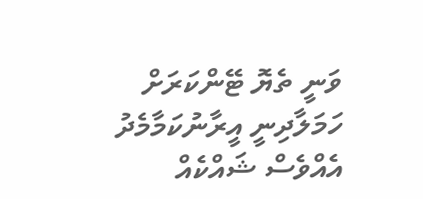ވަނީ ތެޔޮ ޓޭންކަރަށް ހަމަލާދިނީ އީރާނުކަމާމެދު އެއްވެސް ޝައްކެއް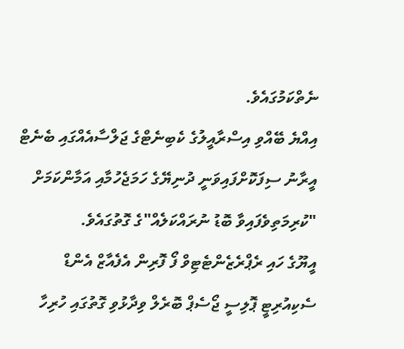ނެތްކަމުގައެވެ.
އިއްޔެ ބޭއްވި އިސްރާއީލުގެ ކެބިނެޓްގެ ޖަލްސާއެއްގައި ބެނެޓް އީރާނު ސިފަކޮށްފައިވަނީ ދުނިޔޭގެ ހަމަޖެހުމާއި އަމާންކަމަށް "ކުރިމަތިވެފައިވާ ބޮޑު ނުރައްކަލެއް"ގެ ގޮތުގައެވެ.
އީޔޫގެ ހައި ރެޕްރެޒެންޓެޓިވް ފޯ ފޮރިން އެފެއާޒް އެންޑް ސެކިއުރިޓީ ޕޮލިސީ ޖޯސެޕް ބޮރެލް ވިދާޅުވި ގޮތުގައި ހުރިހާ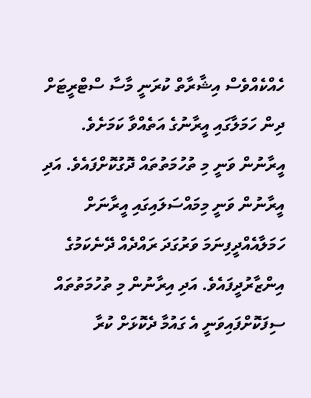ހެއްކެއްވެސް އިޝާރާތް ކުރަނީ މާސާ ސްޓްރީޓަށް ދިން ހަމަލާގައި އީރާނުގެ އަތެއްވާ ކަމަށެވެ.
އީރާނުން ވަނީ މި ތުހުމަތުތައް ދޮގުކޮށްފައެވެ. އަދި އީރާނުން ވަނީ މިމައްސަލައިގައި އީރާނަށް ހަމަލާއެއްދީފިނަމަ ވަރުގަދަ ރައްދެއް ދޭނެކަމުގެ އިންޒާރުދީފައެވެ. އަދި އިރާނުން މި ތުހުމަތުތައް ސިފަކޮށްފައިވަނީ އެ ގައުމާ ދެކޮޅަށް ކުރާ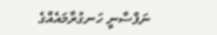ނަފްސާނީ ހަނގުރާމައެއްގެ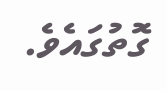ގޮތުގައެވެ.